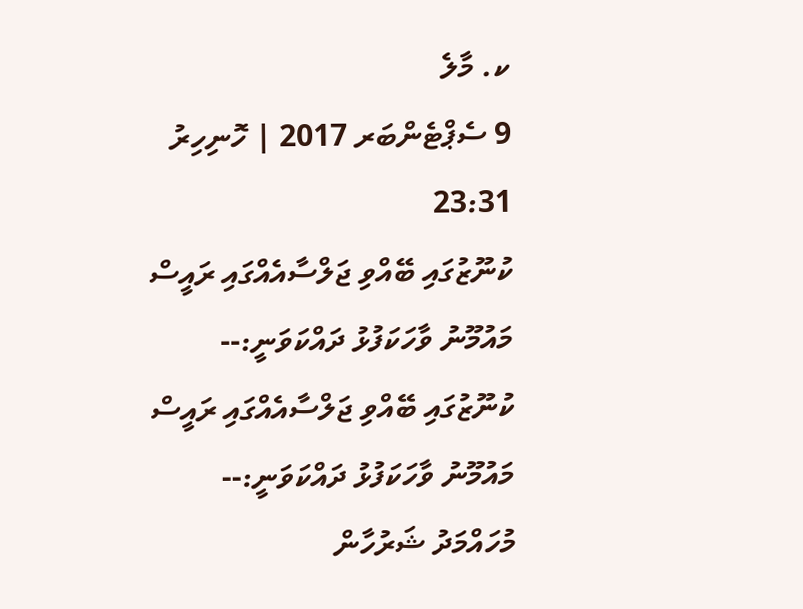ކ. މާލެ
9 ސެޕްޓެންބަރ 2017 | ހޮނިހިރު 23:31
ކުނޫޒުގައި ބޭއްވި ޖަލްސާއެއްގައި ރައީސް މައުމޫނު ވާހަކަފުޅު ދައްކަވަނީ:--
ކުނޫޒުގައި ބޭއްވި ޖަލްސާއެއްގައި ރައީސް މައުމޫނު ވާހަކަފުޅު ދައްކަވަނީ:--
މުހައްމަދު ޝަރުހާން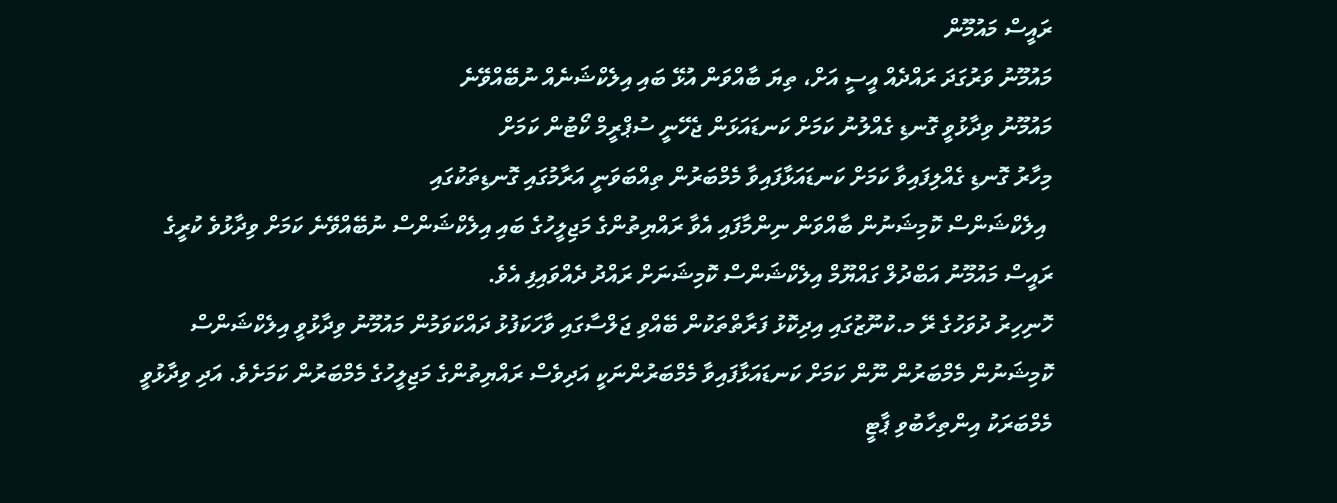ރައީސް މައުމޫން
މައުމޫނު ވަރުގަދަ ރައްދެއް އީސީ އަށް، ތިޔަ ބާއްވަން އުޅޭ ބައި އިލެކްޝަނެއް ނުބޭއްވޭނެ
މައުމޫނު ވިދާޅުވީ ގޮނޑި ގެއްލުނު ކަމަށް ކަނޑައަޅަން ޖެހޭނީ ސުޕްރީމް ކޯޓުން ކަމަށް
މިހާރު ގޮނޑި ގެއްލިފައިވާ ކަމަށް ކަނޑައަޅާފައިވާ މެމްބަރުން ތިއްބަވަނީ އަރާމުގައި ގޮނޑިތަކުގައި
 އިލެކްޝަންސް ކޮމިޝަނުން ބާއްވަން ނިންމާފައި އެވާ ރައްޔިތުންގެ މަޖިލީހުގެ ބައި އިލެކްޝަންސް ނުބޭއްވޭނެ ކަމަށް ވިދާޅުވެ ކުރީގެ ރައީސް މައުމޫނު އަބްދުލް ގައްޔޫމް އިލެކްޝަންސް ކޮމިޝަނަށް ރައްދު ދެއްވައިފި އެވެ.
ހޮނިހިރު ދުވަހުގެ ރޭ މ.ކުނޫޒުގައި އިދިކޮޅު ފަރާތްތަކުން ބޭއްވި ޖަލްސާގައި ވާހަކަފުޅު ދައްކަވަމުން މައުމޫނު ވިދާޅުވީ އިލެކްޝަންސް ކޮމިޝަނުން މެމްބަރުން ނޫން ކަމަށް ކަނޑައަޅާފައިވާ މެމްބަރުންނަކީ އަދިވެސް ރައްޔިތުންގެ މަޖިލީހުގެ މެމްބަރުން ކަމަށެވެ. އަދި ވިދާޅުވީ މެމްބަރަކު އިންތިހާބުވި ޕާޓީ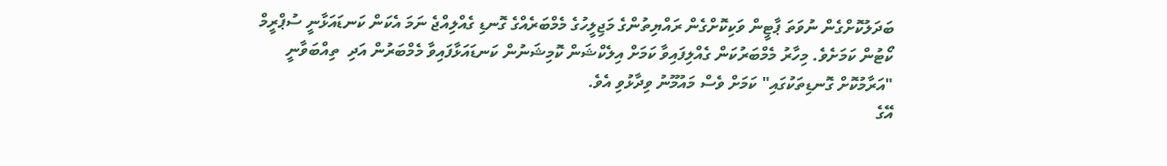ބަދަލުކޮށްގެން ނުވަތަ ޕާޓީން ވަކިކޮށްގެން ރައްޔިތުންގެ މަޖިލީހުގެ މެމްބަރެއްގެ ގޮނޑި ގެއްލިއްޖެ ނަމަ އެކަން ކަނޑައަޅާނީ ސުޕްރީމް ކޯޓުން ކަމަށެވެ. މިހާރު މެމްބަރުކަން ގެއްލިފައިވާ ކަމަށް އިލެކްޝަން ކޮމިޝަނުން ކަނޑައަޅާފައިވާ މެމްބަރުން އަދި  ތިއްބަވާނީ "އަރާމުކޮށް ގޮނޑިތަކުގައި" ކަމަށް ވެސް މައުމޫނު ވިދާޅުވި އެވެ.
އޭގެ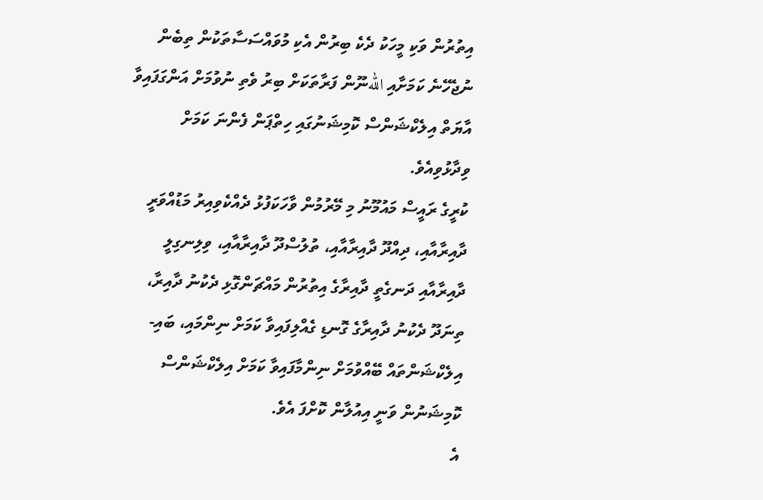އިތުރުން ވަކި މީހަކު ދެކެ ބިރުން އެކި މުވައްސަސާތަކުން ތިބެން ނުޖެހޭނެ ކަމަށާއި اللهނޫން ފަރާތަކަށް ބިރު ވެތި ނުވުމަށް އަންގަފައިވާ އާޔަތް އިލެކްޝަންސް ކޮމިޝަނުގައި ހިތްޕަން ފެންނަ ކަމަށް ވިދާޅުވިއެވެ.
ކުރީގެ ރައީސް މައުމޫނު މި މޭރުމުން ވާހަކަފުޅު ދެއްކެވިއިރު މަޑުއްވަރީ ދާއިރާއާއި، ދިއްދޫ ދާއިރާއާއި، ތުލުސްދޫ ދާއިރާއާއި، ވިލިނގިލީ ދާއިރާއާއި ދަނގެތީ ދާއިރާގެ އިތުރުން މައްޗަންގޮޅި ދެކުނު ދާއިރާ، ތިނަދޫ ދެކުނު ދާއިރާގެ ގޮނޑި ގެއްލިފައިވާ ކަމަށް ނިންމައި، ބައި-އިލެކްޝަންތައް ބޭއްވުމަށް ނިންމާފައިވާ ކަމަށް އިލެކްޝަންސް ކޮމިޝަނުން ވަނީ އިއުލާން ކޮށްފަ އެވެ.
އެ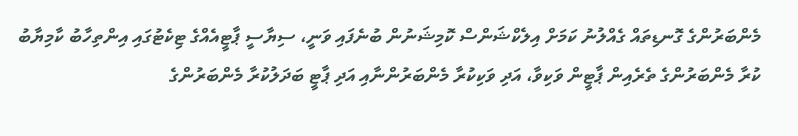މެންބަރުންގެ ގޮނޑިތައް ގެއްލުނު ކަމަށް އިލެކްޝަންސް ކޮމިޝަނުން ބުނެފައި ވަނީ، ސިޔާސީ ޕާޓީއެއްގެ ޓިކެޓުގައި އިންތިހާބު ކާމިޔާބު ކުރާ މެންބަރުންގެ ތެރެއިން ޕާޓީން ވަކިވާ، އަދި ވަކިކުރާ މެންބަރުންނާއި އަދި ޕާޓީ ބަދަލުކުރާ މެންބަރުންގެ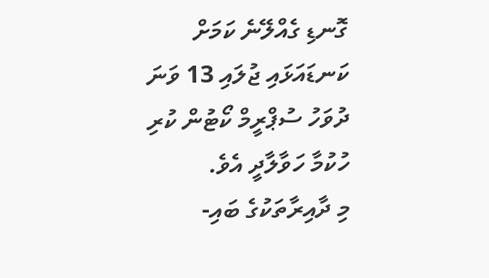ގޮނޑި ގެއްލޭނެ ކަމަށް ކަނޑައަޅައި ޖުލައި 13 ވަނަ ދުވަހު ސުޕްރީމް ކޯޓުން ކުރި ހުކުމާ ހަވާލާދީ އެވެ.
މި ދާއިރާތަކުގެ ބައި-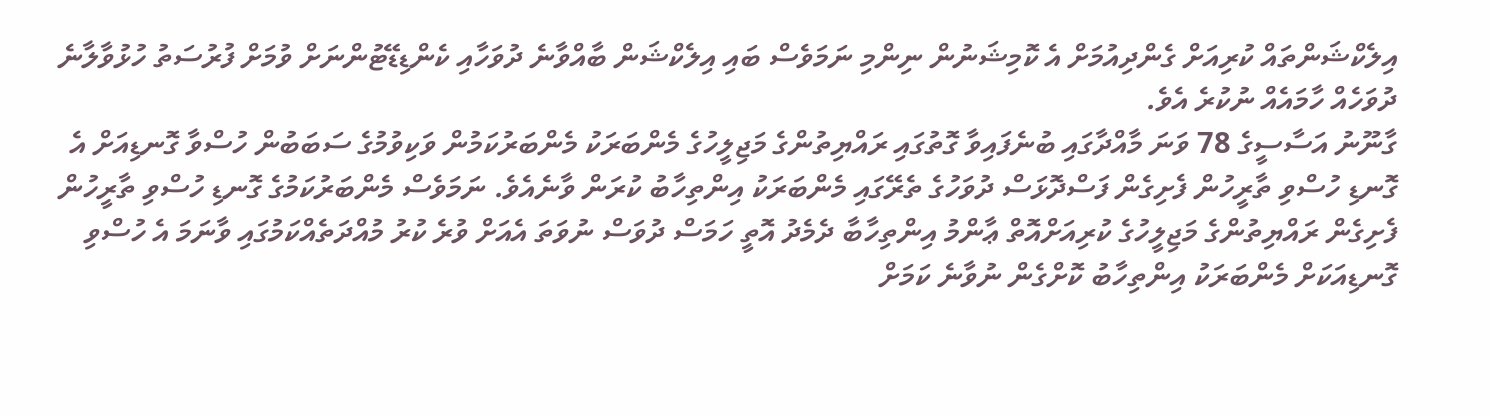އިލެކްޝަންތައް ކުރިއަށް ގެންދިއުމަށް އެ ކޮމިޝަނުން ނިންމި ނަމަވެސް ބައި އިލެކްޝަން ބާއްވާނެ ދުވަހާއި ކެންޑިޑޭޓުންނަށް ވުމަށް ފުރުސަތު ހުޅުވާލާނެ ދުވަހެއް ހާމައެއް ނުކުރެ އެވެ.
ގާނޫނު އަސާސީގެ 78 ވަނަ މާއްދާގައި ބުނެފައިވާ ގޮތުގައި ރައްޔިތުންގެ މަޖިލީހުގެ މެންބަރަކު މެންބަރުކަމުން ވަކިވުމުގެ ސަބަބުން ހުސްވާ ގޮނޑިއަށް އެ ގޮނޑި ހުސްވި ތާރީހުން ފެށިގެން ފަސްދޮޅަސް ދުވަހުގެ ތެރޭގައި މެންބަރަކު އިންތިހާބު ކުރަން ވާނެއެވެ. ނަމަވެސް މެންބަރުކަމުގެ ގޮނޑި ހުސްވި ތާރީހުން ފެށިގެން ރައްޔިތުންގެ މަޖިލީހުގެ ކުރިއަށްއޮތް ޢާންމު އިންތިހާބާ ދެމެދު އޮތީ ހަމަސް ދުވަސް ނުވަތަ އެއަށް ވުރެ ކުރު މުއްދަތެއްކަމުގައި ވާނަމަ އެ ހުސްވި ގޮނޑިއަކަށް މެންބަރަކު އިންތިހާބު ކޮށްގެން ނުވާނެ ކަމަށް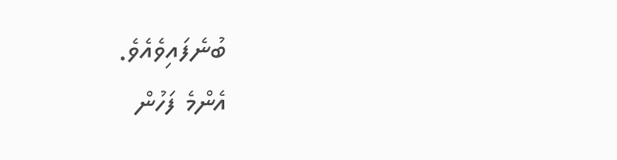ބުނެފައިވެއެވެ.
އެންމެ ފަހުން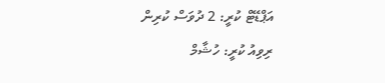އަޕްޑޭޓް ކުރީ: 2 ދުވަސް ކުރިން
ރިވިއު ކުރީ: ހުޝާމް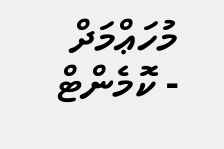މުހަޢްމަދް
- ކޮމެންޓް